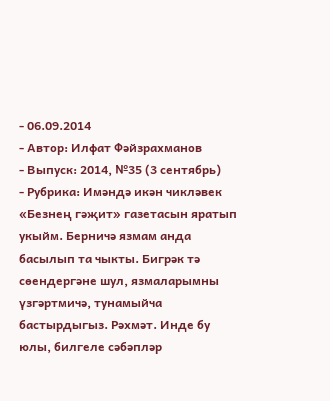- 06.09.2014
- Автор: Илфат Фәйзрахманов
- Выпуск: 2014, №35 (3 сентябрь)
- Рубрика: Имәндә икән чикләвек
«Безнең гәҗит» газетасын яратып укыйм. Берничә язмам анда басылып та чыкты. Бигрәк тә сөендергәне шул, язмаларымны үзгәртмичә, тунамыйча бастырдыгыз. Рәхмәт. Инде бу юлы, билгеле сәбәпләр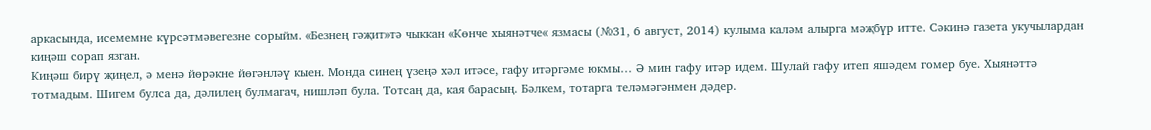аркасында, исемемне күрсәтмәвегезне сорыйм. «Безнең гәҗит»тә чыккан «Көнче хыянәтче« язмасы (№31, 6 август, 2014) кулыма каләм алырга мәҗбүр итте. Сәкинә газета укучылардан киңәш сорап язган.
Киңәш бирү җиңел, ә менә йөрәкне йөгәнләү кыен. Монда синең үзеңә хәл итәсе, гафу итәргәме юкмы… Ә мин гафу итәр идем. Шулай гафу итеп яшәдем гомер буе. Хыянәттә тотмадым. Шигем булса да, дәлилең булмагач, нишләп була. Тотсаң да, кая барасың. Бәлкем, тотарга теләмәгәнмен дәдер.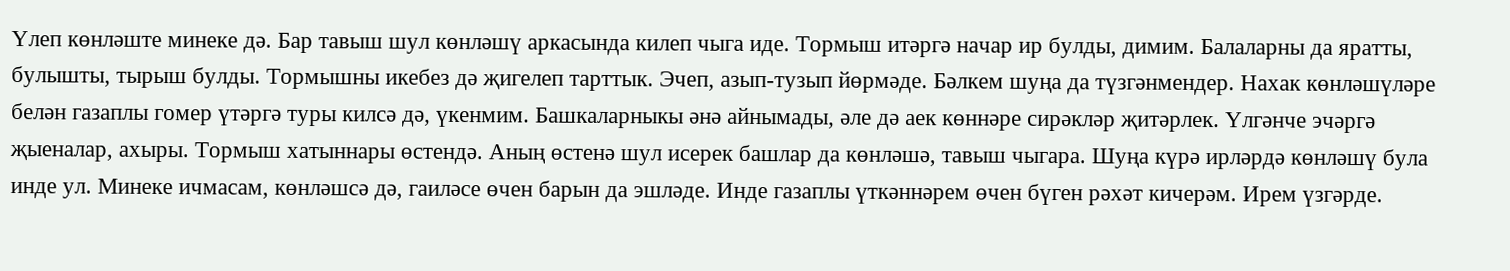Үлеп көнләште минеке дә. Бар тавыш шул көнләшү аркасында килеп чыга иде. Тормыш итәргә начар ир булды, димим. Балаларны да яратты, булышты, тырыш булды. Тормышны икебез дә җигелеп тарттык. Эчеп, азып-тузып йөрмәде. Бәлкем шуңа да түзгәнмендер. Нахак көнләшүләре белән газаплы гомер үтәргә туры килсә дә, үкенмим. Башкаларныкы әнә айнымады, әле дә аек көннәре сирәкләр җитәрлек. Үлгәнче эчәргә җыеналар, ахыры. Тормыш хатыннары өстендә. Аның өстенә шул исерек башлар да көнләшә, тавыш чыгара. Шуңа күрә ирләрдә көнләшү була инде ул. Минеке ичмасам, көнләшсә дә, гаиләсе өчен барын да эшләде. Инде газаплы үткәннәрем өчен бүген рәхәт кичерәм. Ирем үзгәрде.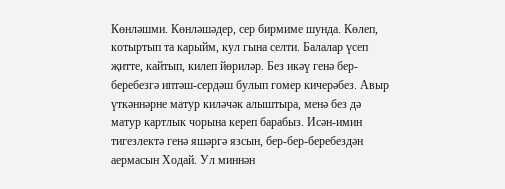Көнләшми. Көнләшәдер, сер бирмиме шунда. Көлеп, котыртып та карыйм, кул гына селти. Балалар үсеп җитте, кайтып, килеп йөриләр. Без икәү генә бер-беребезгә иптәш-сердәш булып гомер кичерәбез. Авыр үткәннәрне матур киләчәк алыштыра, менә без дә матур картлык чорына кереп барабыз. Исән-имин тигезлектә генә яшәргә язсын, бер-бер-беребездән аермасын Ходай. Ул миннән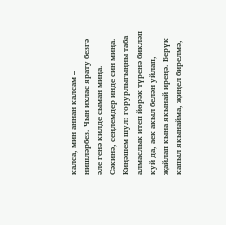калса, мин аннан калсам – нишләрбез. Чын ихлас ярату безгә әле генә килде сыман миңа.
Сәкинә, сеңлемдер инде син миңа. Киңәшем шул: горурлыгыңны таба алмаслык итеп йөрәк түренә бикләп куй да, аек акыл белән уйлап, җайлап кына якынай иреңә. Берүк капыл якынайма, җиңел бирелмә,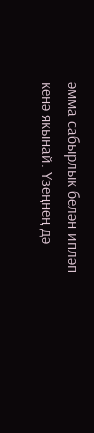әмма сабырлык белән ипләп кенә якынай. Үзеңнең дә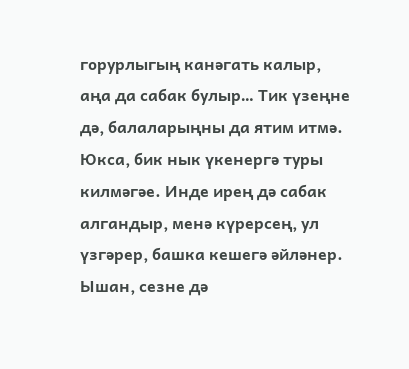горурлыгың канәгать калыр, аңа да сабак булыр… Тик үзеңне дә, балаларыңны да ятим итмә. Юкса, бик нык үкенергә туры килмәгәе. Инде ирең дә сабак алгандыр, менә күрерсең, ул үзгәрер, башка кешегә әйләнер. Ышан, сезне дә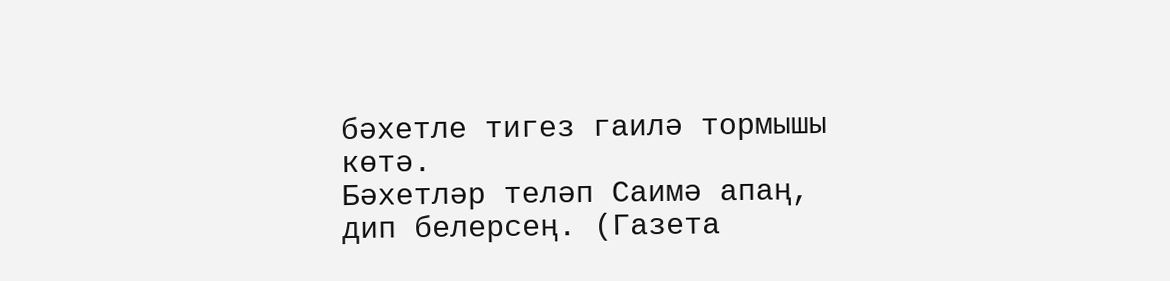бәхетле тигез гаилә тормышы көтә.
Бәхетләр теләп Саимә апаң, дип белерсең. (Газета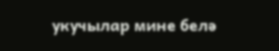укучылар мине белә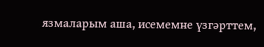язмаларым аша, исемемне үзгәрттем,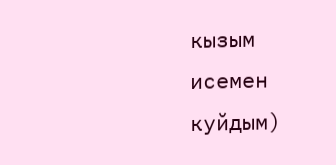кызым исемен куйдым)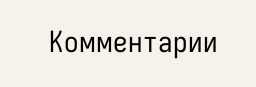Комментарии